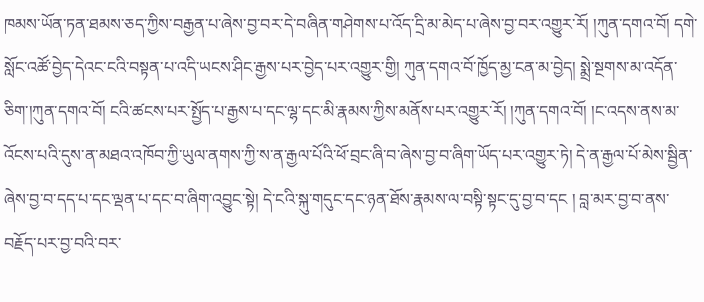ཁམས་ཡོན་ཏན་ཐམས་ཅད་ཀྱིས་བརྒྱན་པ་ཞེས་བྱ་བར་དེ་བཞིན་གཤེགས་པ་འོད་དྲི་མ་མེད་པ་ཞེས་བྱ་བར་འགྱུར་རོ། །ཀུན་དགའ་བོ། དགེ་སློང་འཚོ་བྱེད་དེའང་ངའི་བསྟན་པ་འདི་ཡངས་ཤིང་རྒྱས་པར་བྱེད་པར་འགྱུར་གྱི། ཀུན་དགའ་བོ་ཁྱོད་མྱ་ངན་མ་བྱེད། སྨྲེ་སྔགས་མ་འདོན་ཅིག་།ཀུན་དགའ་བོ། ངའི་ཚངས་པར་སྤྱོད་པ་རྒྱས་པ་དང་ལྷ་དང་མི་རྣམས་ཀྱིས་མནོས་པར་འགྱུར་རོ། །ཀུན་དགའ་བོ། །ང་འདས་ནས་མ་འོངས་པའི་དུས་ན་མཐའ་འཁོབ་ཀྱི་ཡུལ་ནགས་ཀྱི་ས་ན་རྒྱལ་པོའི་ཕོ་བྲང་ཞི་བ་ཞེས་བྱ་བ་ཞིག་ཡོད་པར་འགྱུར་ཏེ། དེ་ན་རྒྱལ་པོ་མེས་སྦྱིན་ཞེས་བྱ་བ་དད་པ་དང་ལྡན་པ་དང་བ་ཞིག་འབྱུང་སྟེ། དེ་ངའི་སྐུ་གདུང་དང་ཉན་ཐོས་རྣམས་ལ་བསྟི་སྟང་དུ་བྱ་བ་དང ། བླ་མར་བྱ་བ་ནས་བརྗོད་པར་བྱ་བའི་བར་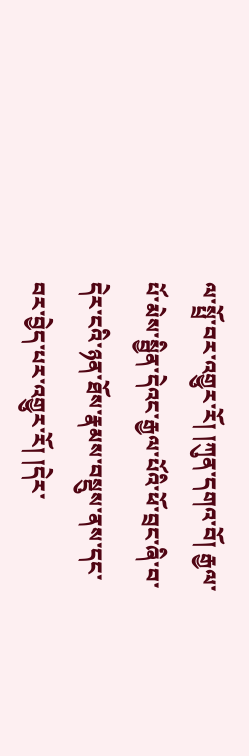ལ་སྤྲོ་བར་འགྱུར་རོ། །ཀུན་དགའ་བོ། རྒྱལ་པོ་མེས་སྦྱིན་དེའང་རྒྱལ་པོའི་ཕོ་བྲང་ཞི་བ་དེར་ངའི་ཉན་ཐོས་རྣམས་བསྡུས་ནས་དང་བར་བྱེད་པར་འགྱུར་རོ། །དེར་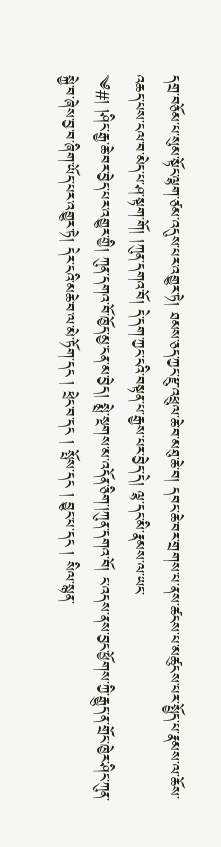དགྲ་བཅོམ་པ་སུམ་སྟོང་ལྷག་ཙམ་འདུས་པར་འགྱུར་ཏེ། ཐམས་ཅད་ཀྱང་རྫུ་འཕྲུལ་ཆེ་བ་མཐུ་ཆེ་བ། དབང་ཆེ་བར་གྲགས་པ་ནས་ཚངས་པ་མཚུངས་པར་སྤྱོད་པ་རྣམས་ལ་ཆོས་འཆད་པས་ངལ་བ་མེད་པ་ཤ་སྟག་གོ། །ཀུན་དགའ་བོ། དེ་དག་ཀྱང་ངའི་བསྟན་པ་རྒྱས་པར་བྱེད་དེ། ལྷ་དང་མི་རྣམས་ལ་ཡང་
༄#། །ཤིང་རྒྱ་ཆེ་བར་བྱེད་པར་འགྱུར་གྱི། ཀུན་དགའ་བོ་ཁྱོད་མྱ་ངན་མ་བྱེད། སྨྲེ་སྔགས་མ་འདོན་ཅིག་།ཀུན་དགའ་བོ། ང་འདས་ནས་བྱང་ཕྱོགས་ཀྱི་རྒྱུད་ན་གྲོང་ཁྱེར་ཤིང་ཀུན་སྐྱེ་བ་ཞེས་བྱ་བ་ཞིག་ཡོད་པར་འགྱུར་ཏེ། དེར་ངའི་མཆེ་བ་ལ་མེ་ཏོག་དང ། ཕྲེང་བ་དང ། སྤོས་དང ། བྱུང་པ་དང ། སིལ་སྙན་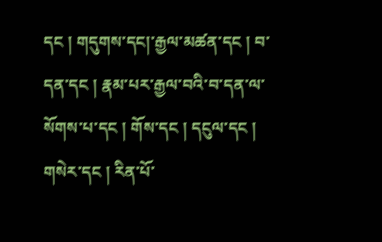དང ། གདུགས་དང།་རྒྱལ་མཚན་དང ། བ་དན་དང ། རྣམ་པར་རྒྱལ་བའི་བ་དན་ལ་སོགས་པ་དང ། གོས་དང ། དངུལ་དང ། གསེར་དང ། རིན་པོ་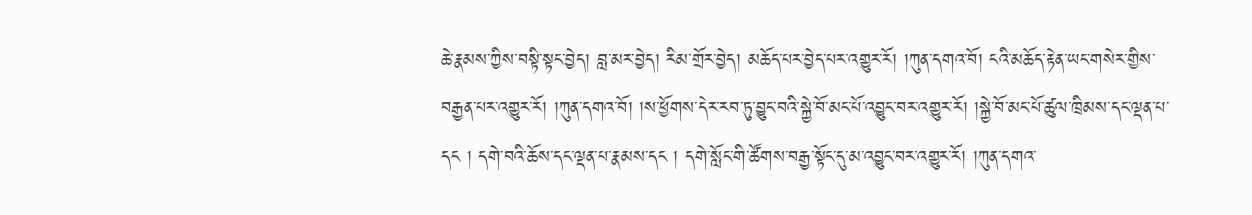ཆེ་རྣམས་ཀྱིས་བསྟི་སྟང་བྱེད། བླ་མར་བྱེད། རིམ་གྲོར་བྱེད། མཆོད་པར་བྱེད་པར་འགྱུར་རོ། །ཀུན་དགའ་བོ། ངའི་མཆོད་རྟེན་ཡང་གསེར་གྱིས་བརྒྱན་པར་འགྱུར་རོ། །ཀུན་དགའ་བོ། །ས་ཕྱོགས་དེར་རབ་ཏུ་བྱུང་བའི་སྐྱེ་བོ་མང་པོ་འབྱུང་བར་འགྱུར་རོ། །སྐྱེ་བོ་མང་པོ་ཚུལ་ཁྲིམས་དང་ལྡན་པ་དང ། དགེ་བའི་ཆོས་དང་ལྡན་པ་རྣམས་དང ། དགེ་སློང་གི་ཚོགས་བརྒྱ་སྟོང་དུ་མ་འབྱུང་བར་འགྱུར་རོ། །ཀུན་དགའ་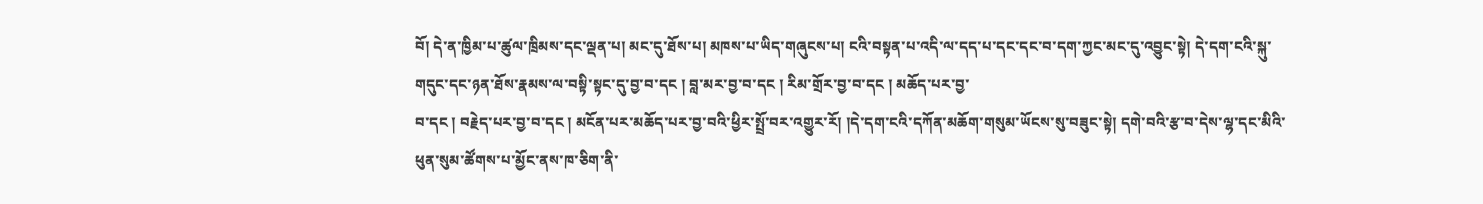བོ། དེ་ན་ཁྱིམ་པ་ཚུལ་ཁྲིམས་དང་ལྡན་པ། མང་དུ་ཐོས་པ། མཁས་པ་ཡིད་གཞུངས་པ། ངའི་བསྟན་པ་འདི་ལ་དད་པ་དང་དང་བ་དག་ཀྱང་མང་དུ་འབྱུང་སྟེ། དེ་དག་ངའི་སྐུ་གདུང་དང་ཉན་ཐོས་རྣམས་ལ་བསྟི་སྟང་དུ་བྱ་བ་དང ། བླ་མར་བྱ་བ་དང ། རིམ་གྲོར་བྱ་བ་དང ། མཆོད་པར་བྱ་
བ་དང ། བརྗེད་པར་བྱ་བ་དང ། མངོན་པར་མཆོད་པར་བྱ་བའི་ཕྱིར་སྤྲོ་བར་འགྱུར་རོ། །དེ་དག་ངའི་དཀོན་མཆོག་གསུམ་ཡོངས་སུ་བཟུང་སྟེ། དགེ་བའི་རྩ་བ་དེས་ལྷ་དང་མིའི་ཕུན་སུམ་ཚོགས་པ་མྱོང་ནས་ཁ་ཅིག་ནི་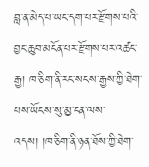བླ་ན་མེད་པ་ཡང་དག་པར་རྫོགས་པའི་བྱང་ཆུབ་མངོན་པར་རྫོགས་པར་འཚང་རྒྱ། ཁ་ཅིག་ནི་རང་སངས་རྒྱས་ཀྱི་ཐེག་པས་ཡོངས་སུ་མྱ་ངན་ལས་འདས། །ཁ་ཅིག་ནི་ཉན་ཐོས་ཀྱི་ཐེག་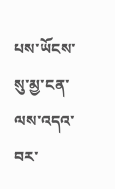པས་ཡོངས་སུ་མྱ་ངན་ལས་འདའ་བར་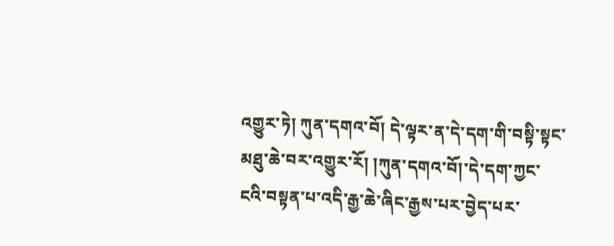འགྱུར་ཏེ། ཀུན་དགའ་བོ། དེ་ལྟར་ན་དེ་དག་གི་བསྟི་སྟང་མཐུ་ཆེ་བར་འགྱུར་རོ། །ཀུན་དགའ་བོ།་དེ་དག་ཀྱང་ངའི་བསྟན་པ་འདི་རྒྱ་ཆེ་ཞིང་རྒྱས་པར་བྱེད་པར་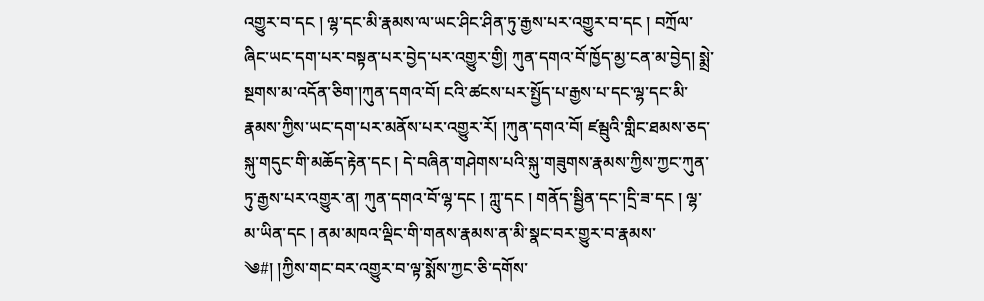འགྱུར་བ་དང ། ལྷ་དང་མི་རྣམས་ལ་ཡང་ཤིང་ཤིན་ཏུ་རྒྱས་པར་འགྱུར་བ་དང ། བཀྲོལ་ཞིང་ཡང་དག་པར་བསྟན་པར་བྱེད་པར་འགྱུར་གྱི། ཀུན་དགའ་བོ་ཁྱོད་མྱ་ངན་མ་བྱེད། སྨྲེ་སྔགས་མ་འདོན་ཅིག་།ཀུན་དགའ་བོ། ངའི་ཚངས་པར་སྤྱོད་པ་རྒྱས་པ་དང་ལྷ་དང་མི་རྣམས་ཀྱིས་ཡང་དག་པར་མནོས་པར་འགྱུར་རོ། །ཀུན་དགའ་བོ། ཛམྦུའི་གླིང་ཐམས་ཅད་སྐུ་གདུང་གི་མཆོད་རྟེན་དང ། དེ་བཞིན་གཤེགས་པའི་སྐུ་གཟུགས་རྣམས་ཀྱིས་ཀྱང་ཀུན་ཏུ་རྒྱས་པར་འགྱུར་ན། ཀུན་དགའ་བོ་ལྷ་དང ། ཀླུ་དང ། གནོད་སྦྱིན་དང་།དྲི་ཟ་དང ། ལྷ་མ་ཡིན་དང ། ནམ་མཁའ་ལྡིང་གི་གནས་རྣམས་ན་མི་སྣང་བར་གྱུར་བ་རྣམས་
༄#། །ཀྱིས་གང་བར་འགྱུར་བ་ལྟ་སྨོས་ཀྱང་ཅི་དགོས་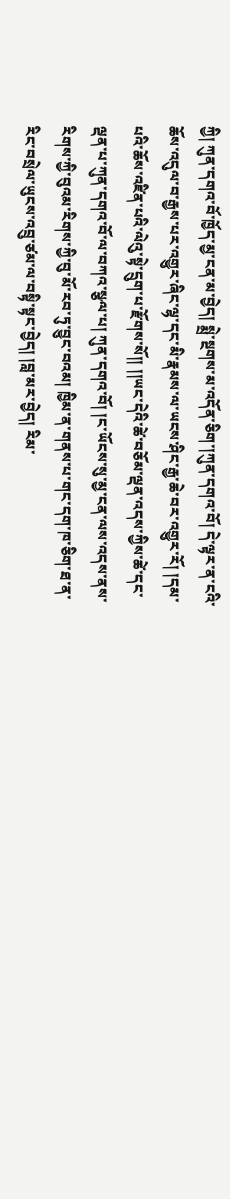ཀྱི། ཀུན་དགའ་བོ་ཁྱོད་མྱ་ངན་མ་བྱེད། སྨྲེ་སྔགས་མ་འདོན་ཅིག་།ཀུན་དགའ་བོ། དེ་ལྟར་ན་ངའི་ཆོས་འདུལ་བ་རྒྱས་པར་འགྱུར་ཞིང་ལྷ་དང་མི་རྣམས་ལ་ཡངས་ཤིང་རྒྱ་ཆེ་བར་འགྱུར་རོ། །དམ་པའི་ཆོས་འཛིན་པའི་ལེའུ་སྟེ་དྲུག་པ་རྫོགས་སོ།། །།ཡང་དེའི་ཚེ་བཅོམ་ལྡན་འདས་ཀྱིས་ཚེ་དང་ལྡན་པ་ཀུན་དགའ་བོ་ལ་བཀའ་སྩལ་པ། ཀུན་དགའ་བོ། །ང་ཡོངས་སུ་མྱ་ངན་ལས་འདས་ནས་རིགས་ཀྱི་བུའམ་རིགས་ཀྱི་བུ་མོ་རབ་ཏུ་བྱུང་བའམ། ཁྱིམ་ན་གནས་པ་གང་དག་ཁ་ཅིག་ཐ་ན་རིང་བསྲེལ་ཡུངས་འབྲུ་ཙམ་ལ་བསྟི་སྟང་བྱེད། །བླ་མར་བྱེད། རིམ་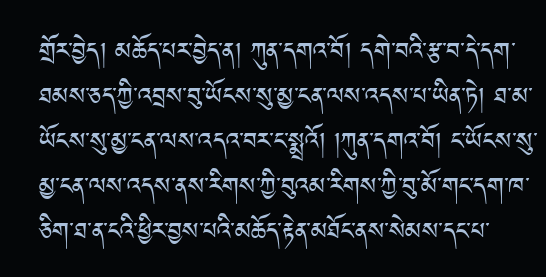གྲོར་བྱེད། མཆོད་པར་བྱེད་ན། ཀུན་དགའ་བོ། དགེ་བའི་རྩ་བ་དེ་དག་ཐམས་ཅད་ཀྱི་འབྲས་བུ་ཡོངས་སུ་མྱ་ངན་ལས་འདས་པ་ཡིན་ཏེ། ཐ་མ་ཡོངས་སུ་མྱ་ངན་ལས་འདའ་བར་ང་སྨྲའོ། །ཀུན་དགའ་བོ། ང་ཡོངས་སུ་མྱ་ངན་ལས་འདས་ནས་རིགས་ཀྱི་བུའམ་རིགས་ཀྱི་བུ་མོ་གང་དག་ཁ་ཅིག་ཐ་ན་ངའི་ཕྱིར་བྱས་པའི་མཆོད་རྟེན་མཐོང་ནས་སེམས་དང་པ་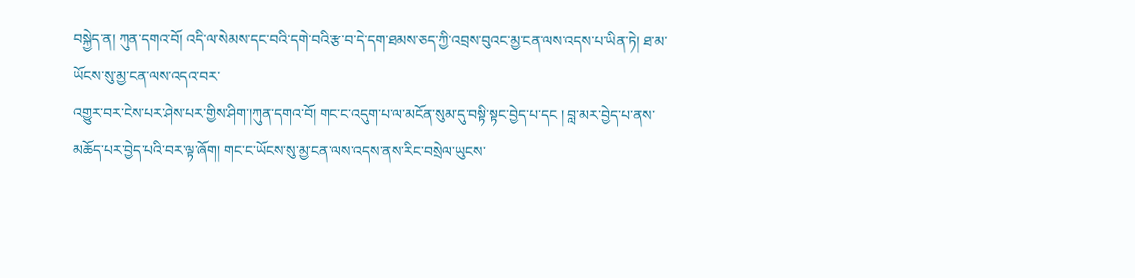བསྐྱེད་ན། ཀུན་དགའ་བོ། འདི་ལ་སེམས་དང་བའི་དགེ་བའི་རྩ་བ་དེ་དག་ཐམས་ཅད་ཀྱི་འབྲས་བུའང་མྱ་ངན་ལས་འདས་པ་ཡིན་ཏེ། ཐ་མ་ཡོངས་སུ་མྱ་ངན་ལས་འདའ་བར་
འགྱུར་བར་ངེས་པར་ཤེས་པར་གྱིས་ཤིག་།ཀུན་དགའ་བོ། གང་ང་འདུག་པ་ལ་མངོན་སུམ་དུ་བསྟི་སྟང་བྱེད་པ་དང ། བླ་མར་བྱེད་པ་ནས་མཆོད་པར་བྱེད་པའི་བར་ལྟ་ཞོག། གང་ང་ཡོངས་སུ་མྱ་ངན་ལས་འདས་ནས་རིང་བསྲེལ་ཡུངས་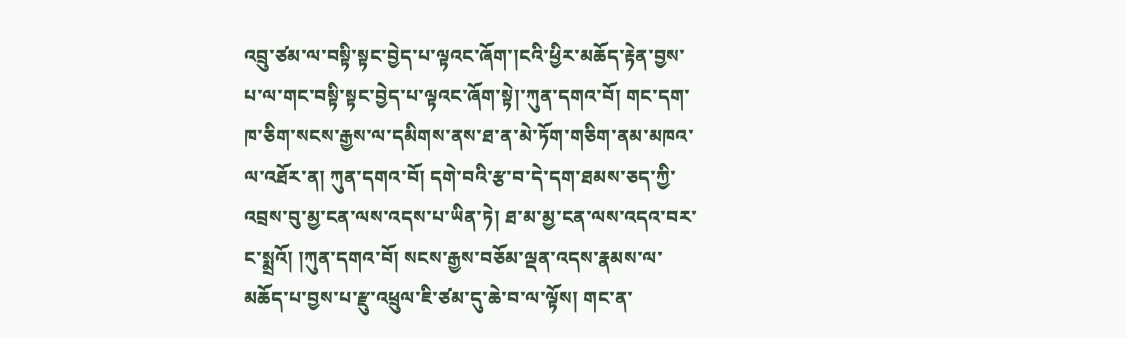འབྲུ་ཙམ་ལ་བསྟི་སྟང་བྱེད་པ་ལྟའང་ཞོག་།ངའི་ཕྱིར་མཆོད་རྟེན་བྱས་པ་ལ་གང་བསྟི་སྟང་བྱེད་པ་ལྟའང་ཞོག་སྟེ།་ཀུན་དགའ་བོ། གང་དག་ཁ་ཅིག་སངས་རྒྱས་ལ་དམིགས་ནས་ཐ་ན་མེ་ཏོག་གཅིག་ནམ་མཁའ་ལ་འཐོར་ན། ཀུན་དགའ་བོ། དགེ་བའི་རྩ་བ་དེ་དག་ཐམས་ཅད་ཀྱི་འབྲས་བུ་མྱ་ངན་ལས་འདས་པ་ཡིན་ཏེ། ཐ་མ་མྱ་ངན་ལས་འདའ་བར་ང་སྨྲའོ། །ཀུན་དགའ་བོ། སངས་རྒྱས་བཅོམ་ལྡན་འདས་རྣམས་ལ་མཆོད་པ་བྱས་པ་རྫུ་འཕྲུལ་ཇི་ཙམ་དུ་ཆེ་བ་ལ་ལྟོས། གང་ན་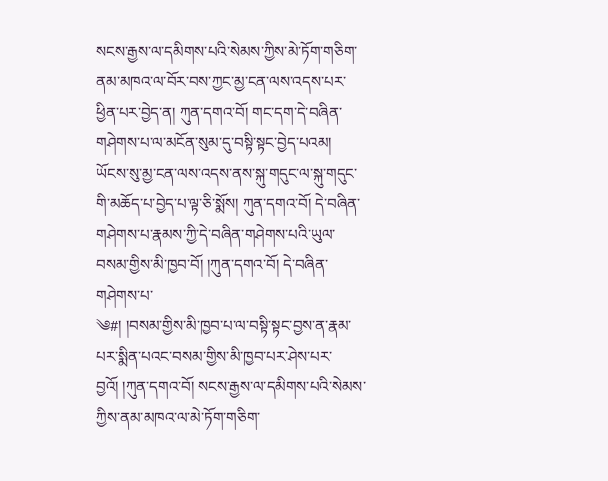སངས་རྒྱས་ལ་དམིགས་པའི་སེམས་ཀྱིས་མེ་ཏོག་གཅིག་ནམ་མཁའ་ལ་བོར་བས་ཀྱང་མྱ་ངན་ལས་འདས་པར་ཕྱིན་པར་བྱེད་ན། ཀུན་དགའ་བོ། གང་དག་དེ་བཞིན་གཤེགས་པ་ལ་མངོན་སུམ་དུ་བསྟི་སྟང་བྱེད་པའམ། ཡོངས་སུ་མྱ་ངན་ལས་འདས་ནས་སྐུ་གདུང་ལ་སྐུ་གདུང་གི་མཆོད་པ་བྱེད་པ་ལྟ་ཅི་སྨོས། ཀུན་དགའ་བོ། དེ་བཞིན་གཤེགས་པ་རྣམས་ཀྱི་དེ་བཞིན་གཤེགས་པའི་ཡུལ་བསམ་གྱིས་མི་ཁྱབ་བོ། །ཀུན་དགའ་བོ། དེ་བཞིན་གཤེགས་པ་
༄#། །བསམ་གྱིས་མི་ཁྱབ་པ་ལ་བསྟི་སྟང་བྱས་ན་རྣམ་པར་སྨིན་པའང་བསམ་གྱིས་མི་ཁྱབ་པར་ཤེས་པར་བྱའོ། །ཀུན་དགའ་བོ། སངས་རྒྱས་ལ་དམིགས་པའི་སེམས་ཀྱིས་ནམ་མཁའ་ལ་མེ་ཏོག་གཅིག་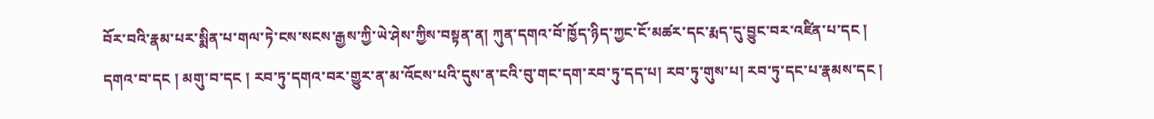བོར་བའི་རྣམ་པར་སྨིན་པ་གལ་ཏེ་ངས་སངས་རྒྱས་ཀྱི་ཡེ་ཤེས་ཀྱིས་བསྟན་ན། ཀུན་དགའ་བོ་ཁྱོད་ཉིད་ཀྱང་ངོ་མཚར་དང་རྨད་དུ་བྱུང་བར་འཛིན་པ་དང ། དགའ་བ་དང ། མགུ་བ་དང ། རབ་ཏུ་དགའ་བར་གྱུར་ན་མ་འོངས་པའི་དུས་ན་ངའི་བུ་གང་དག་རབ་ཏུ་དད་པ། རབ་ཏུ་གུས་པ། རབ་ཏུ་དང་པ་རྣམས་དང །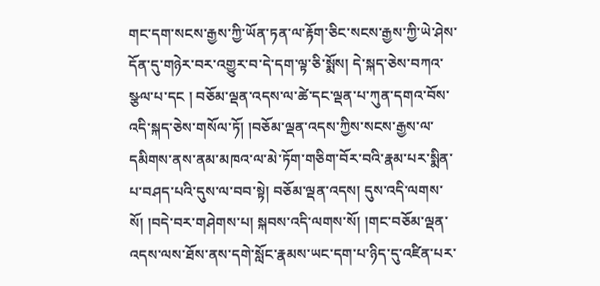གང་དག་སངས་རྒྱས་ཀྱི་ཡོན་ཏན་ལ་རྟོག་ཅིང་སངས་རྒྱས་ཀྱི་ཡེ་ཤེས་དོན་དུ་གཉེར་བར་འགྱུར་བ་དེ་དག་ལྟ་ཅི་སྨོས། དེ་སྐད་ཅེས་བཀའ་སྩལ་པ་དང ། བཅོམ་ལྡན་འདས་ལ་ཚེ་དང་ལྡན་པ་ཀུན་དགའ་བོས་འདི་སྐད་ཅེས་གསོལ་ཏོ། །བཅོམ་ལྡན་འདས་ཀྱིས་སངས་རྒྱས་ལ་དམིགས་ནས་ནམ་མཁའ་ལ་མེ་ཏོག་གཅིག་བོར་བའི་རྣམ་པར་སྨིན་པ་བཤད་པའི་དུས་ལ་བབ་སྟེ། བཅོམ་ལྡན་འདས། དུས་འདི་ལགས་སོ། །བདེ་བར་གཤེགས་པ། སྐབས་འདི་ལགས་སོ། །གང་བཅོམ་ལྡན་འདས་ལས་ཐོས་ནས་དགེ་སློང་རྣམས་ཡང་དག་པ་ཉིད་དུ་འཛིན་པར་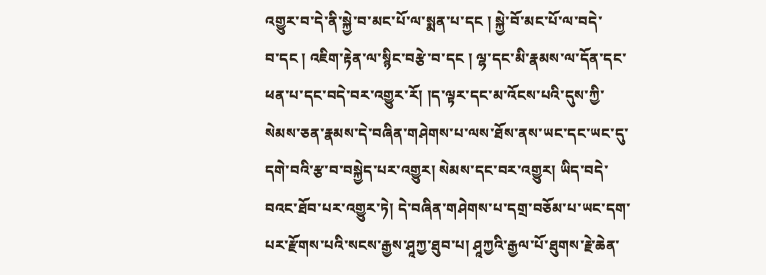འགྱུར་བ་དེ་ནི་སྐྱེ་བ་མང་པོ་ལ་སྨན་པ་དང ། སྐྱེ་བོ་མང་པོ་ལ་བདེ་
བ་དང ། འཇིག་རྟེན་ལ་སྙིང་བརྩེ་བ་དང ། ལྷ་དང་མི་རྣམས་ལ་དོན་དང་ཕན་པ་དང་བདེ་བར་འགྱུར་རོ། །ད་ལྟར་དང་མ་འོངས་པའི་དུས་ཀྱི་སེམས་ཅན་རྣམས་དེ་བཞིན་གཤེགས་པ་ལས་ཐོས་ནས་ཡང་དང་ཡང་དུ་དགེ་བའི་རྩ་བ་བསྐྱེད་པར་འགྱུར། སེམས་དང་བར་འགྱུར། ཡིད་བདེ་བའང་ཐོབ་པར་འགྱུར་ཏེ། དེ་བཞིན་གཤེགས་པ་དགྲ་བཅོམ་པ་ཡང་དག་པར་རྫོགས་པའི་སངས་རྒྱས་ཤཱཀྱ་ཐུབ་པ། ཤཱཀྱའི་རྒྱལ་པོ་ཐུགས་རྗེ་ཆེན་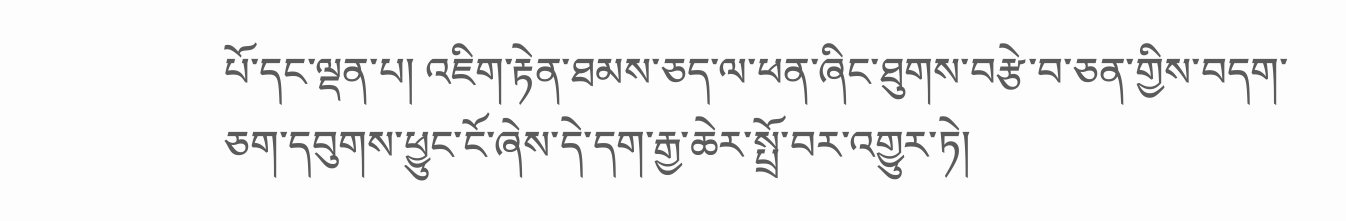པོ་དང་ལྡན་པ། འཇིག་རྟེན་ཐམས་ཅད་ལ་ཕན་ཞིང་ཐུགས་བརྩེ་བ་ཅན་གྱིས་བདག་ཅག་དབུགས་ཕྱུང་ངོ་ཞེས་དེ་དག་རྒྱ་ཆེར་སྤྲོ་བར་འགྱུར་ཏེ།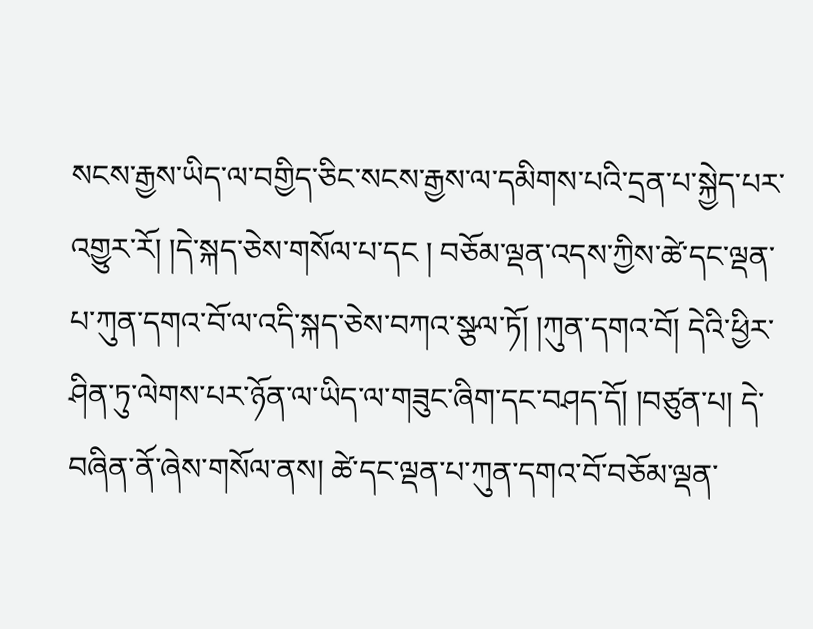སངས་རྒྱས་ཡིད་ལ་བགྱིད་ཅིང་སངས་རྒྱས་ལ་དམིགས་པའི་དྲན་པ་སྐྱེད་པར་འགྱུར་རོ། །དེ་སྐད་ཅེས་གསོལ་པ་དང ། བཅོམ་ལྡན་འདས་ཀྱིས་ཚེ་དང་ལྡན་པ་ཀུན་དགའ་བོ་ལ་འདི་སྐད་ཅེས་བཀའ་སྩལ་ཏོ། །ཀུན་དགའ་བོ། དེའི་ཕྱིར་ཤིན་ཏུ་ལེགས་པར་ཉོན་ལ་ཡིད་ལ་གཟུང་ཞིག་དང་བཤད་དོ། །བཙུན་པ། དེ་བཞིན་ནོ་ཞེས་གསོལ་ནས། ཚེ་དང་ལྡན་པ་ཀུན་དགའ་བོ་བཅོམ་ལྡན་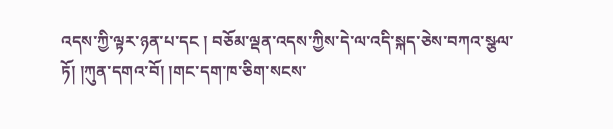འདས་ཀྱི་ལྟར་ཉན་པ་དང ། བཅོམ་ལྡན་འདས་ཀྱིས་དེ་ལ་འདི་སྐད་ཅེས་བཀའ་སྩལ་ཏོ། །ཀུན་དགའ་བོ། །གང་དག་ཁ་ཅིག་སངས་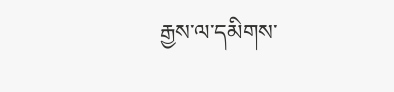རྒྱས་ལ་དམིགས་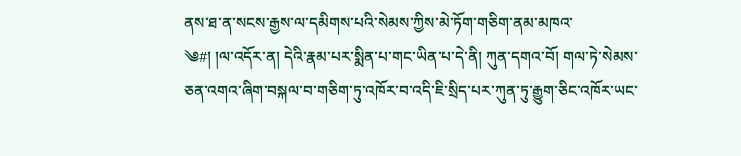ནས་ཐ་ན་སངས་རྒྱས་ལ་དམིགས་པའི་སེམས་ཀྱིས་མེ་ཏོག་གཅིག་ནམ་མཁའ་
༄#། །ལ་འདོར་ན། དེའི་རྣམ་པར་སྨིན་པ་གང་ཡིན་པ་དེ་ནི། ཀུན་དགའ་བོ། གལ་ཏེ་སེམས་ཅན་འགའ་ཞིག་བསྐལ་བ་གཅིག་ཏུ་འཁོར་བ་འདི་ཇི་སྲིད་པར་ཀུན་ཏུ་རྒྱུག་ཅིང་འཁོར་ཡང་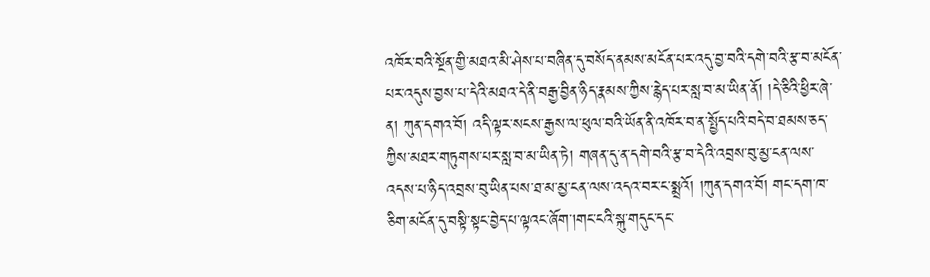འཁོར་བའི་སྔོན་གྱི་མཐའ་མི་ཤེས་པ་བཞིན་དུ་བསོད་ནམས་མངོན་པར་འདུ་བྱ་བའི་དགེ་བའི་རྩ་བ་མངོན་པར་འདུས་བྱས་པ་དེའི་མཐའ་དེ་ནི་བརྒྱ་བྱིན་ཉིད་རྣམས་ཀྱིས་རྙེད་པར་སླ་བ་མ་ཡིན་ནོ། །དེ་ཅིའི་ཕྱིར་ཞེ་ན། ཀུན་དགའ་བོ། འདི་ལྟར་སངས་རྒྱས་ལ་ཕུལ་བའི་ཡོན་ནི་འཁོར་བ་ན་སྤྱོད་པའི་བདེ་བ་ཐམས་ཅད་ཀྱིས་མཐར་གཏུགས་པར་སླ་བ་མ་ཡིན་ཏེ། གཞན་དུ་ན་དགེ་བའི་རྩ་བ་དེའི་འབྲས་བུ་མྱ་ངན་ལས་འདས་པ་ཉིད་འབྲས་བུ་ཡིན་པས་ཐ་མ་མྱ་ངན་ལས་འདའ་བར་ང་སྨྲའོ། །ཀུན་དགའ་བོ། གང་དག་ཁ་ཅིག་མངོན་དུ་བསྟི་སྟང་བྱེད་པ་ལྟའང་ཞོག་།གང་ངའི་སྐུ་གདུང་དང་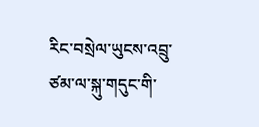རིང་བསྲེལ་ཡུངས་འབྲུ་ཙམ་ལ་སྐུ་གདུང་གི་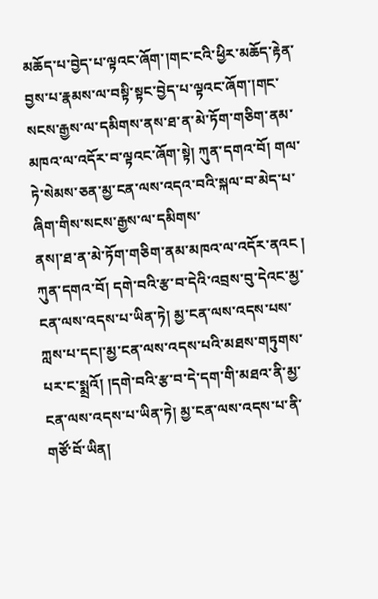མཆོད་པ་བྱེད་པ་ལྟའང་ཞོག་།གང་ངའི་ཕྱིར་མཆོད་རྟེན་བྱས་པ་རྣམས་ལ་བསྟི་སྟང་བྱེད་པ་ལྟའང་ཞོག་།གང་སངས་རྒྱས་ལ་དམིགས་ནས་ཐ་ན་མེ་ཏོག་གཅིག་ནམ་མཁའ་ལ་འདོར་བ་ལྟའང་ཞོག་སྟེ། ཀུན་དགའ་བོ། གལ་ཏེ་སེམས་ཅན་མྱ་ངན་ལས་འདའ་བའི་སྐལ་བ་མེད་པ་ཞིག་གིས་སངས་རྒྱས་ལ་དམིགས་
ནས།་ཐ་ན་མེ་ཏོག་གཅིག་ནམ་མཁའ་ལ་འདོར་ནའང ། ཀུན་དགའ་བོ། དགེ་བའི་རྩ་བ་དེའི་འབྲས་བུ་དེའང་མྱ་ངན་ལས་འདས་པ་ཡིན་ཏེ། མྱ་ངན་ལས་འདས་པས་ཀླས་པ་དང།་མྱ་ངན་ལས་འདས་པའི་མཐས་གཏུགས་པར་ང་སྨྲའོ། །དགེ་བའི་རྩ་བ་དེ་དག་གི་མཐའ་ནི་མྱ་ངན་ལས་འདས་པ་ཡིན་ཏེ། མྱ་ངན་ལས་འདས་པ་ནི་གཙོ་བོ་ཡིན།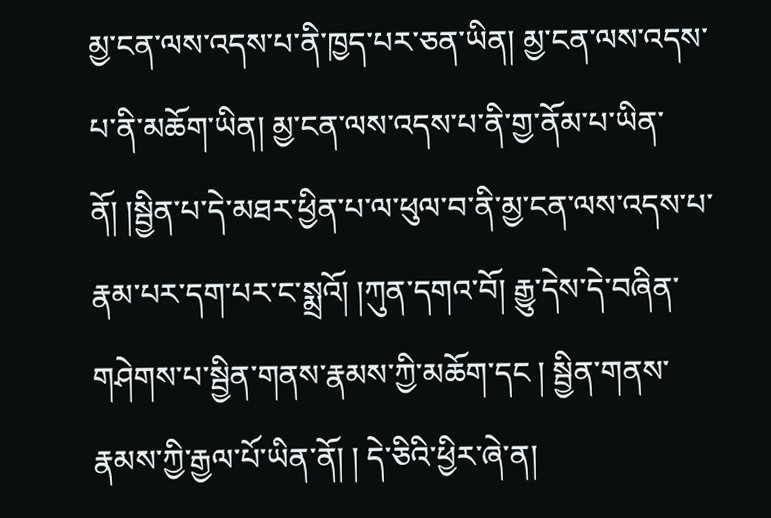མྱ་ངན་ལས་འདས་པ་ནི་ཁྱད་པར་ཅན་ཡིན། མྱ་ངན་ལས་འདས་པ་ནི་མཆོག་ཡིན། མྱ་ངན་ལས་འདས་པ་ནི་གྱ་ནོམ་པ་ཡིན་ནོ། །སྦྱིན་པ་དེ་མཐར་ཕྱིན་པ་ལ་ཕུལ་བ་ནི་མྱ་ངན་ལས་འདས་པ་རྣམ་པར་དག་པར་ང་སྨྲའོ། །ཀུན་དགའ་བོ། རྒྱུ་དེས་དེ་བཞིན་གཤེགས་པ་སྦྱིན་གནས་རྣམས་ཀྱི་མཆོག་དང ། སྦྱིན་གནས་རྣམས་ཀྱི་རྒྱལ་པོ་ཡིན་ནོ། ། དེ་ཅིའི་ཕྱིར་ཞེ་ན།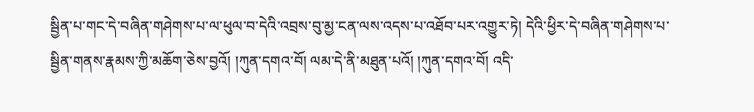སྦྱིན་པ་གང་དེ་བཞིན་གཤེགས་པ་ལ་ཕུལ་བ་དེའི་འབྲས་བུ་མྱ་ངན་ལས་འདས་པ་འཐོབ་པར་འགྱུར་ཏེ། དེའི་ཕྱིར་དེ་བཞིན་གཤེགས་པ་སྦྱིན་གནས་རྣམས་ཀྱི་མཆོག་ཅེས་བྱའོ། །ཀུན་དགའ་བོ། ལམ་དེ་ནི་མཐུན་པའོ། །ཀུན་དགའ་བོ། འདི་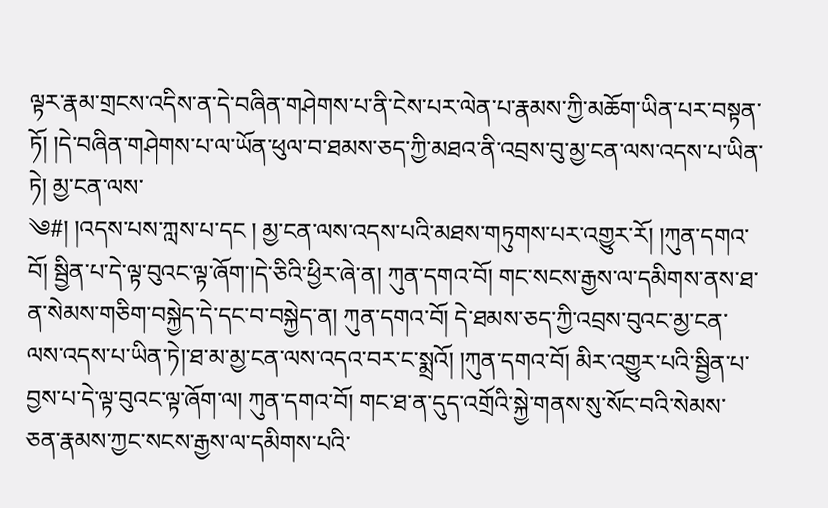ལྟར་རྣམ་གྲངས་འདིས་ན་དེ་བཞིན་གཤེགས་པ་ནི་ངེས་པར་ལེན་པ་རྣམས་ཀྱི་མཆོག་ཡིན་པར་བསྟན་ཏོ། །དེ་བཞིན་གཤེགས་པ་ལ་ཡོན་ཕུལ་བ་ཐམས་ཅད་ཀྱི་མཐའ་ནི་འབྲས་བུ་མྱ་ངན་ལས་འདས་པ་ཡིན་ཏེ། མྱ་ངན་ལས་
༄#། །འདས་པས་ཀླས་པ་དང ། མྱ་ངན་ལས་འདས་པའི་མཐས་གཏུགས་པར་འགྱུར་རོ། །ཀུན་དགའ་བོ། སྦྱིན་པ་དེ་ལྟ་བུའང་ལྟ་ཞོག་།དེ་ཅིའི་ཕྱིར་ཞེ་ན། ཀུན་དགའ་བོ། གང་སངས་རྒྱས་ལ་དམིགས་ནས་ཐ་ན་སེམས་གཅིག་བསྐྱེད་དེ་དང་བ་བསྐྱེད་ན། ཀུན་དགའ་བོ། དེ་ཐམས་ཅད་ཀྱི་འབྲས་བུའང་མྱ་ངན་ལས་འདས་པ་ཡིན་ཏེ།་ཐ་མ་མྱ་ངན་ལས་འདའ་བར་ང་སྨྲའོ། །ཀུན་དགའ་བོ། མིར་འགྱུར་པའི་སྦྱིན་པ་བྱས་པ་དེ་ལྟ་བུའང་ལྟ་ཞོག་ལ། ཀུན་དགའ་བོ། གང་ཐ་ན་དུད་འགྲོའི་སྐྱེ་གནས་སུ་སོང་བའི་སེམས་ཅན་རྣམས་ཀྱང་སངས་རྒྱས་ལ་དམིགས་པའི་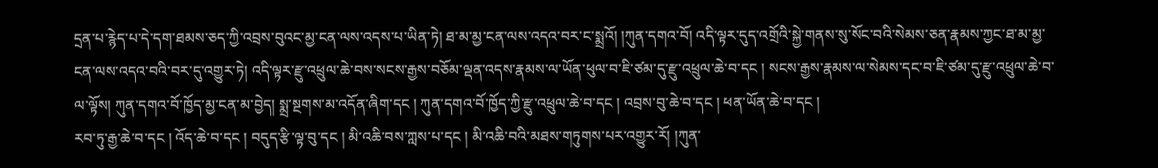དྲན་པ་རྙེད་པ་དེ་དག་ཐམས་ཅད་ཀྱི་འབྲས་བུའང་མྱ་ངན་ལས་འདས་པ་ཡིན་ཏེ། ཐ་མ་མྱ་ངན་ལས་འདའ་བར་ང་སྨྲའོ། །ཀུན་དགའ་བོ། འདི་ལྟར་དུད་འགྲོའི་སྐྱེ་གནས་སུ་སོང་བའི་སེམས་ཅན་རྣམས་ཀྱང་ཐ་མ་མྱ་ངན་ལས་འདའ་བའི་བར་དུ་འགྱུར་ཏེ། འདི་ལྟར་རྫུ་འཕྲུལ་ཆེ་བས་སངས་རྒྱས་བཅོམ་ལྡན་འདས་རྣམས་ལ་ཡོན་ཕུལ་བ་ཇི་ཙམ་དུ་རྫུ་འཕྲུལ་ཆེ་བ་དང ། སངས་རྒྱས་རྣམས་ལ་སེམས་དང་བ་ཇི་ཙམ་དུ་རྫུ་འཕྲུལ་ཆེ་བ་ལ་ལྟོས། ཀུན་དགའ་བོ་ཁྱོད་མྱ་ངན་མ་བྱེད། སྨྲ་སྔགས་མ་འདོན་ཞིག་དང ། ཀུན་དགའ་བོ་ཁྱོད་ཀྱི་རྫུ་འཕྲུལ་ཆེ་བ་དང ། འབྲས་བུ་ཆེ་བ་དང ། ཕན་ཡོན་ཆེ་བ་དང །
རབ་ཏུ་རྒྱ་ཆེ་བ་དང ། འོད་ཆེ་བ་དང ། བདུད་རྩི་ལྟ་བུ་དང ། མི་འཆི་བས་ཀླས་པ་དང ། མི་འཆི་བའི་མཐས་གཏུགས་པར་འགྱུར་རོ། །ཀུན་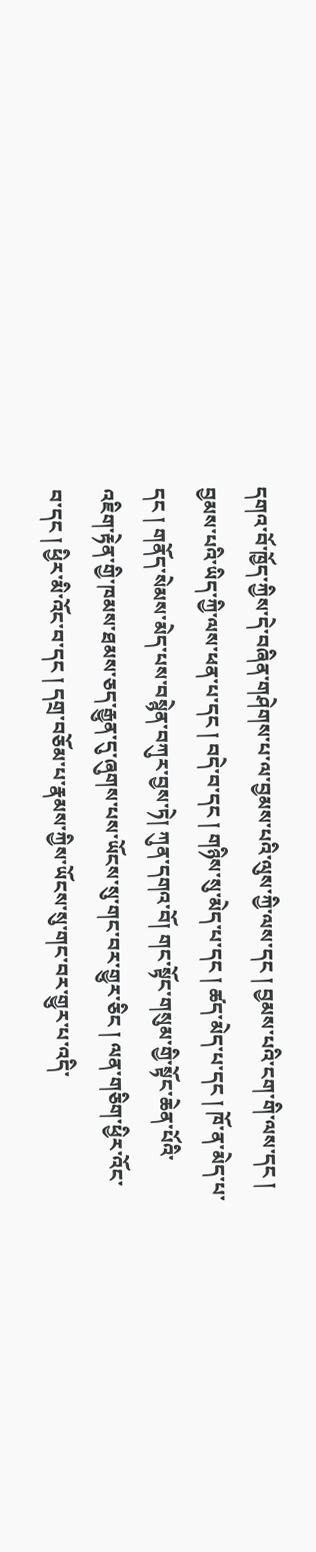དགའ་བོ་ཁྱོད་ཀྱིས་དེ་བཞིན་གཤེགས་པ་ལ་བྱམས་པའི་ལུས་ཀྱི་ལས་དང ། བྱམས་པའི་ངག་གི་ལས་དང ། བྱམས་པའི་ཡིད་ཀྱི་ལས་ཕན་པ་དང ། བདེ་བ་དང ། གཉིས་སུ་མེད་པ་དང ། ཚད་མེད་པ་དང ། ཁོ་ན་མེད་པ་དང ། གནོད་སེམས་མེད་པས་བསྙེན་བཀུར་བྱས་ཏེ། ཀུན་དགའ་བོ། གང་སྟོང་གསུམ་གྱི་སྟོང་ཆེན་པོའི་འཇིག་རྟེན་གྱི་ཁམས་ཐམས་ཅད་རྒྱུན་དུ་ཞུགས་པས་ཡོངས་སུ་གང་བར་གྱུར་ཅིང ། ལན་གཅིག་ཕྱིར་འོང་བ་དང ། ཕྱིར་མི་འོང་བ་དང ། དགྲ་བཅོམ་པ་རྣམས་ཀྱིས་ཡོངས་སུ་གང་བར་གྱུར་པ་འདི་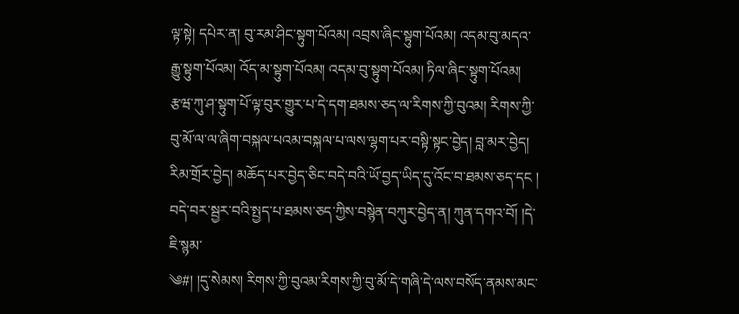ལྟ་སྟེ། དཔེར་ན། བུ་རམ་ཤིང་སྟུག་པོའམ། འབྲས་ཞིང་སྟུག་པོའམ། འདམ་བུ་མདའ་རྒྱུ་སྟུག་པོའམ། འོད་མ་སྟུག་པོའམ། འདམ་བུ་སྟུག་པོའམ། ཏིལ་ཞིང་སྟུག་པོའམ། རྩཝ་ཀུ་ཤ་སྟུག་པོ་ལྟ་བུར་གྱུར་པ་དེ་དག་ཐམས་ཅད་ལ་རིགས་ཀྱི་བུའམ། རིགས་ཀྱི་བུ་མོ་ལ་ལ་ཞིག་བསྐལ་པའམ་བསྐལ་པ་ལས་ལྷག་པར་བསྟི་སྟང་བྱེད། བླ་མར་བྱེད། རིམ་གྲོར་བྱེད། མཆོད་པར་བྱེད་ཅིང་བདེ་བའི་ཡོ་བྱད་ཡིད་དུ་འོང་བ་ཐམས་ཅད་དང ། བདེ་བར་སྦྱར་བའི་སྤྱད་པ་ཐམས་ཅད་ཀྱིས་བསྙེན་བཀུར་བྱེད་ན། ཀུན་དགའ་བོ། །དེ་ཇི་སྙམ་
༄#། །དུ་སེམས། རིགས་ཀྱི་བུའམ་རིགས་ཀྱི་བུ་མོ་དེ་གཞི་དེ་ལས་བསོད་ནམས་མང་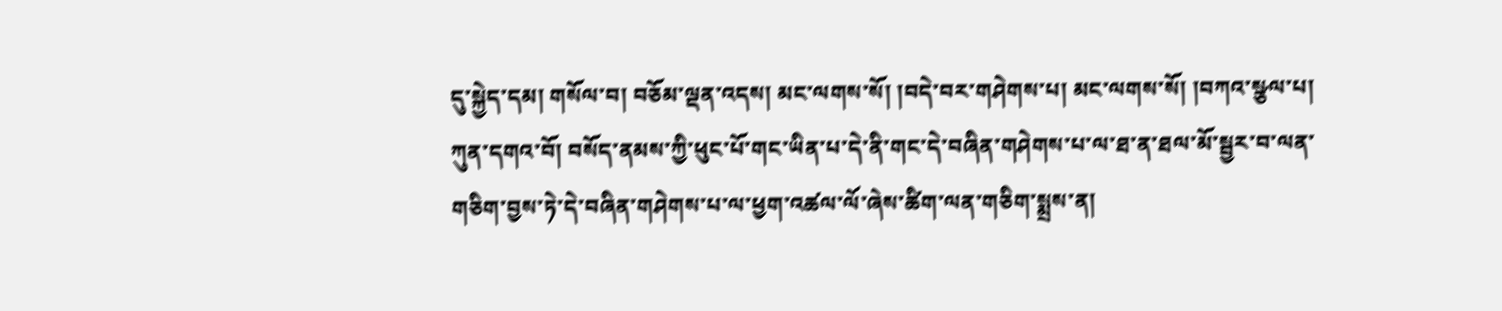དུ་སྐྱེད་དམ། གསོལ་བ། བཅོམ་ལྡན་འདས། མང་ལགས་སོ། །བདེ་བར་གཤེགས་པ། མང་ལགས་སོ། །བཀའ་སྩལ་པ། ཀུན་དགའ་བོ། བསོད་ནམས་ཀྱི་ཕུང་པོ་གང་ཡིན་པ་དེ་ནི་གང་དེ་བཞིན་གཤེགས་པ་ལ་ཐ་ན་ཐལ་མོ་སྦྱར་བ་ལན་གཅིག་བྱས་ཏེ་དེ་བཞིན་གཤེགས་པ་ལ་ཕྱག་འཚལ་ལོ་ཞེས་ཚིག་ལན་གཅིག་སྨྲས་ན།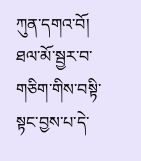ཀུན་དགའ་བོ། ཐལ་མོ་སྦྱར་བ་གཅིག་གིས་བསྟི་སྟང་བྱས་པ་དེ་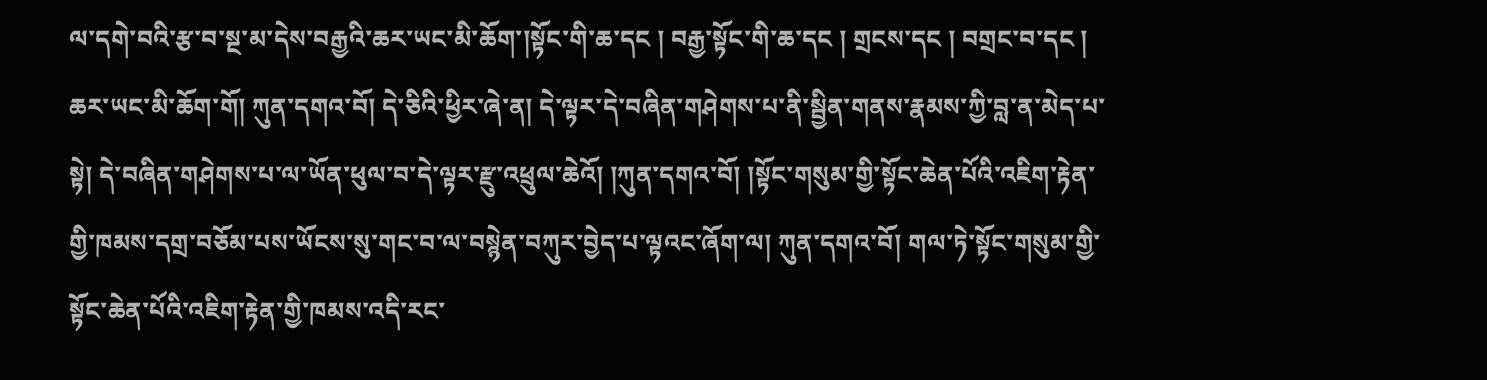ལ་དགེ་བའི་རྩ་བ་སྔ་མ་དེས་བརྒྱའི་ཆར་ཡང་མི་ཆོག་།སྟོང་གི་ཆ་དང ། བརྒྱ་སྟོང་གི་ཆ་དང ། གྲངས་དང ། བགྲང་བ་དང ། ཆར་ཡང་མི་ཆོག་གོ། ཀུན་དགའ་བོ། དེ་ཅིའི་ཕྱིར་ཞེ་ན། དེ་ལྟར་དེ་བཞིན་གཤེགས་པ་ནི་སྦྱིན་གནས་རྣམས་ཀྱི་བླ་ན་མེད་པ་སྟེ། དེ་བཞིན་གཤེགས་པ་ལ་ཡོན་ཕུལ་བ་དེ་ལྟར་རྫུ་འཕྲུལ་ཆེའོ། །ཀུན་དགའ་བོ། །སྟོང་གསུམ་གྱི་སྟོང་ཆེན་པོའི་འཇིག་རྟེན་གྱི་ཁམས་དགྲ་བཅོམ་པས་ཡོངས་སུ་གང་བ་ལ་བསྙེན་བཀུར་བྱེད་པ་ལྟའང་ཞོག་ལ། ཀུན་དགའ་བོ། གལ་ཏེ་སྟོང་གསུམ་གྱི་སྟོང་ཆེན་པོའི་འཇིག་རྟེན་གྱི་ཁམས་འདི་རང་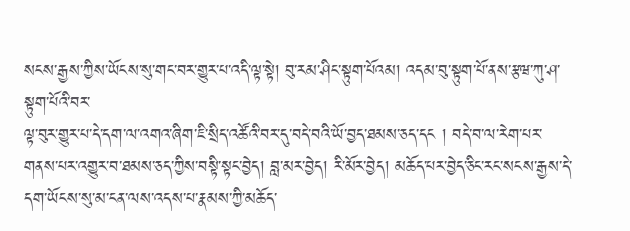སངས་རྒྱས་ཀྱིས་ཡོངས་སུ་གང་བར་གྱུར་པ་འདི་ལྟ་སྟེ། བུ་རམ་ཤིང་སྟུག་པོའམ། འདམ་བུ་སྟུག་པོ་ནས་རྩཝ་ཀུ་ཤ་སྟུག་པོའི་བར་
ལྟ་བུར་གྱུར་པ་དེ་དག་ལ་འགའ་ཞིག་ཇི་སྲིད་འཚོའི་བར་དུ་བདེ་བའི་ཡོ་བྱད་ཐམས་ཅད་དང ། བདེ་བ་ལ་རེག་པར་གནས་པར་འགྱུར་བ་ཐམས་ཅད་ཀྱིས་བསྟི་སྟང་བྱེད། བླ་མར་བྱེད། རི་མོར་བྱེད། མཆོད་པར་བྱེད་ཅིང་རང་སངས་རྒྱས་དེ་དག་ཡོངས་སུ་མ་ངན་ལས་འདས་པ་རྣམས་ཀྱི་མཆོད་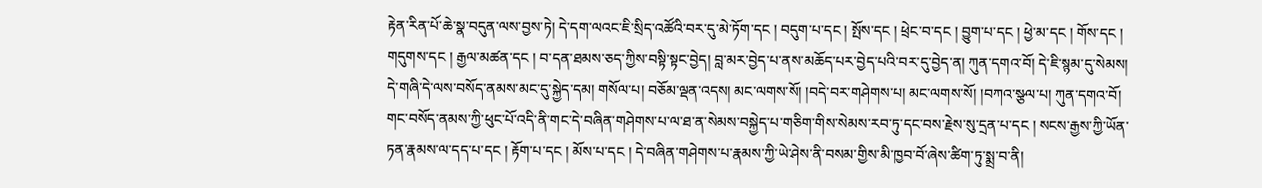རྟེན་རིན་པོ་ཆེ་སྣ་བདུན་ལས་བྱས་ཏེ། དེ་དག་ལའང་ཇི་སྲིད་འཚོའི་བར་དུ་མེ་ཏོག་དང ། བདུག་པ་དང ། སྤོས་དང ། ཕྲེང་བ་དང ། བྱུག་པ་དང ། ཕྱེ་མ་དང ། གོས་དང ། གདུགས་དང ། རྒྱལ་མཚན་དང ། བ་དན་ཐམས་ཅད་ཀྱིས་བསྟི་སྟང་བྱེད། བླ་མར་བྱེད་པ་ནས་མཆོད་པར་བྱེད་པའི་བར་དུ་བྱེད་ན། ཀུན་དགའ་བོ། དེ་ཇི་སྙམ་དུ་སེམས། དེ་གཞི་དེ་ལས་བསོད་ནམས་མང་དུ་སྐྱེད་དམ། གསོལ་པ། བཅོམ་ལྡན་འདས། མང་ལགས་སོ། །བདེ་བར་གཤེགས་པ། མང་ལགས་སོ། །བཀའ་སྩལ་པ། ཀུན་དགའ་བོ། གང་བསོད་ནམས་ཀྱི་ཕུང་པོ་འདི་ནི་གང་དེ་བཞིན་གཤེགས་པ་ལ་ཐ་ན་སེམས་བསྐྱེད་པ་གཅིག་གིས་སེམས་རབ་ཏུ་དང་བས་རྗེས་སུ་དྲན་པ་དང ། སངས་རྒྱས་ཀྱི་ཡོན་ཏན་རྣམས་ལ་དད་པ་དང ། རྟོག་པ་དང ། མོས་པ་དང ། དེ་བཞིན་གཤེགས་པ་རྣམས་ཀྱི་ཡེ་ཤེས་ནི་བསམ་གྱིས་མི་ཁྱབ་བོ་ཞེས་ཚིག་ཏུ་སྨྲ་བ་ནི།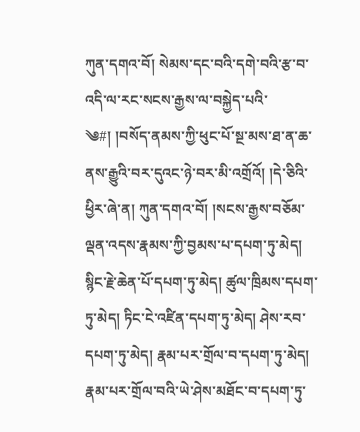ཀུན་དགའ་བོ། སེམས་དང་བའི་དགེ་བའི་རྩ་བ་འདི་ལ་རང་སངས་རྒྱས་ལ་བསྐྱེད་པའི་
༄#། །བསོད་ནམས་ཀྱི་ཕུང་པོ་སྔ་མས་ཐ་ན་ཆ་ནས་རྒྱུའི་བར་དུའང་ཉེ་བར་མི་འགྲོའོ། །དེ་ཅིའི་ཕྱིར་ཞེ་ན། ཀུན་དགའ་བོ། །སངས་རྒྱས་བཅོམ་ལྡན་འདས་རྣམས་ཀྱི་བྱམས་པ་དཔག་ཏུ་མེད། སྙིང་རྗེ་ཆེན་པོ་དཔག་ཏུ་མེད། ཚུལ་ཁྲིམས་དཔག་ཏུ་མེད། ཏིང་ངེ་འཛིན་དཔག་ཏུ་མེད། ཤེས་རབ་དཔག་ཏུ་མེད། རྣམ་པར་གྲོལ་བ་དཔག་ཏུ་མེད། རྣམ་པར་གྲོལ་བའི་ཡེ་ཤེས་མཐོང་བ་དཔག་ཏུ་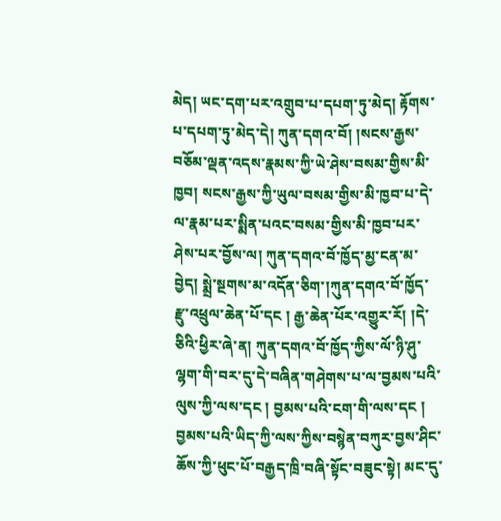མེད། ཡང་དག་པར་འགྲུབ་པ་དཔག་ཏུ་མེད། རྟོགས་པ་དཔག་ཏུ་མེད་དེ། ཀུན་དགའ་བོ། །སངས་རྒྱས་བཅོམ་ལྡན་འདས་རྣམས་ཀྱི་ཡེ་ཤེས་བསམ་གྱིས་མི་ཁྱབ། སངས་རྒྱས་ཀྱི་ཡུལ་བསམ་གྱིས་མི་ཁྱབ་པ་དེ་ལ་རྣམ་པར་སྨིན་པའང་བསམ་གྱིས་མི་ཁྱབ་པར་ཤེས་པར་བྱོས་ལ། ཀུན་དགའ་བོ་ཁྱོད་མྱ་ངན་མ་བྱེད། སྨྲེ་སྔགས་མ་འདོན་ཅིག་།ཀུན་དགའ་བོ་ཁྱོད་རྫུ་འཕྲུལ་ཆེན་པོ་དང ། རྒྱ་ཆེན་པོར་འགྱུར་རོ། །དེ་ཅིའི་ཕྱིར་ཞེ་ན། ཀུན་དགའ་བོ་ཁྱོད་ཀྱིས་ལོ་ཉི་ཤུ་ལྷག་གི་བར་དུ་དེ་བཞིན་གཤེགས་པ་ལ་བྱམས་པའི་ལུས་ཀྱི་ལས་དང ། བྱམས་པའི་ངག་གི་ལས་དང ། བྱམས་པའི་ཡིད་ཀྱི་ལས་ཀྱིས་བསྙེན་བཀུར་བྱས་ཤིང་ཆོས་ཀྱི་ཕུང་པོ་བརྒྱད་ཁྲི་བཞི་སྟོང་བཟུང་སྟེ། མང་དུ་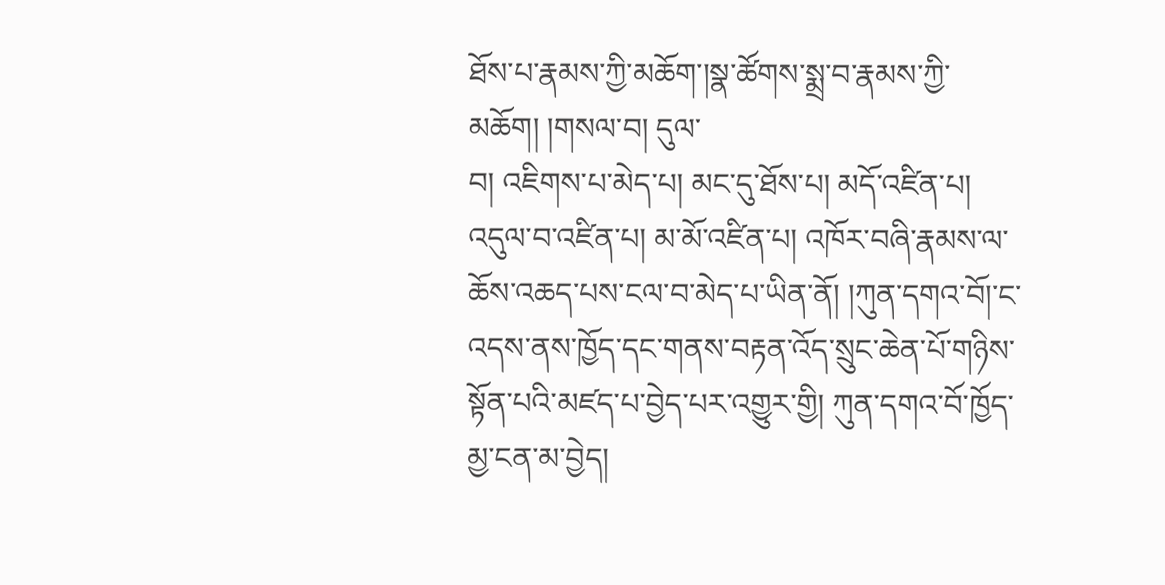ཐོས་པ་རྣམས་ཀྱི་མཆོག་།སྣ་ཚོགས་སྨྲ་བ་རྣམས་ཀྱི་མཆོག། །གསལ་བ། དུལ་
བ། འཇིགས་པ་མེད་པ། མང་དུ་ཐོས་པ། མདོ་འཛིན་པ། འདུལ་བ་འཛིན་པ། མ་མོ་འཛིན་པ། འཁོར་བཞི་རྣམས་ལ་ཆོས་འཆད་པས་ངལ་བ་མེད་པ་ཡིན་ནོ། །ཀུན་དགའ་བོ།་ང་འདས་ནས་ཁྱོད་དང་གནས་བརྟན་འོད་སྲུང་ཆེན་པོ་གཉིས་སྟོན་པའི་མཛད་པ་བྱེད་པར་འགྱུར་གྱི། ཀུན་དགའ་བོ་ཁྱོད་མྱ་ངན་མ་བྱེད།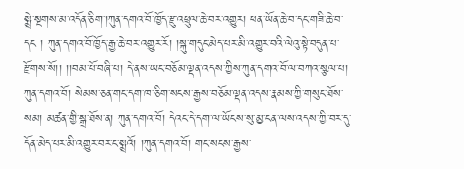སྨྲེ་སྔགས་མ་འདོན་ཅིག་།ཀུན་དགའ་བོ་ཁྱོད་རྫུ་འཕྲུལ་ཆེ་བར་འགྱུར། ཕན་ཡོན་ཆེ་བ་དང་གཟི་ཆེ་བ་དང ། ཀུན་དགའ་བོ་ཁྱོད་རྒྱ་ཆེ་བར་འགྱུར་རོ། །སྐུ་གདུང་མེད་པར་མི་འགྱུར་བའི་ལེའུ་སྟེ་བདུན་པ་རྫོགས་སོ།། །།བམ་པོ་བཞི་པ། དེ་ནས་ཡང་བཅོམ་ལྡན་འདས་ཀྱིས་ཀུན་དགའ་བོ་ལ་བཀའ་སྩལ་པ། ཀུན་དགའ་བོ། སེམས་ཅན་གང་དག་ཁ་ཅིག་སངས་རྒྱས་བཅོམ་ལྡན་འདས་རྣམས་ཀྱི་གསུང་ཐོས་སམ། མཚན་གྱི་སྒྲ་ཐོས་ན། ཀུན་དགའ་བོ། དེའང་དེ་དག་ལ་ཡོངས་སུ་མྱ་ངན་ལས་འདས་ཀྱི་བར་དུ་དོན་མེད་པར་མི་འགྱུར་བར་ང་སྨྲའོ། །ཀུན་དགའ་བོ། གང་སངས་རྒྱས་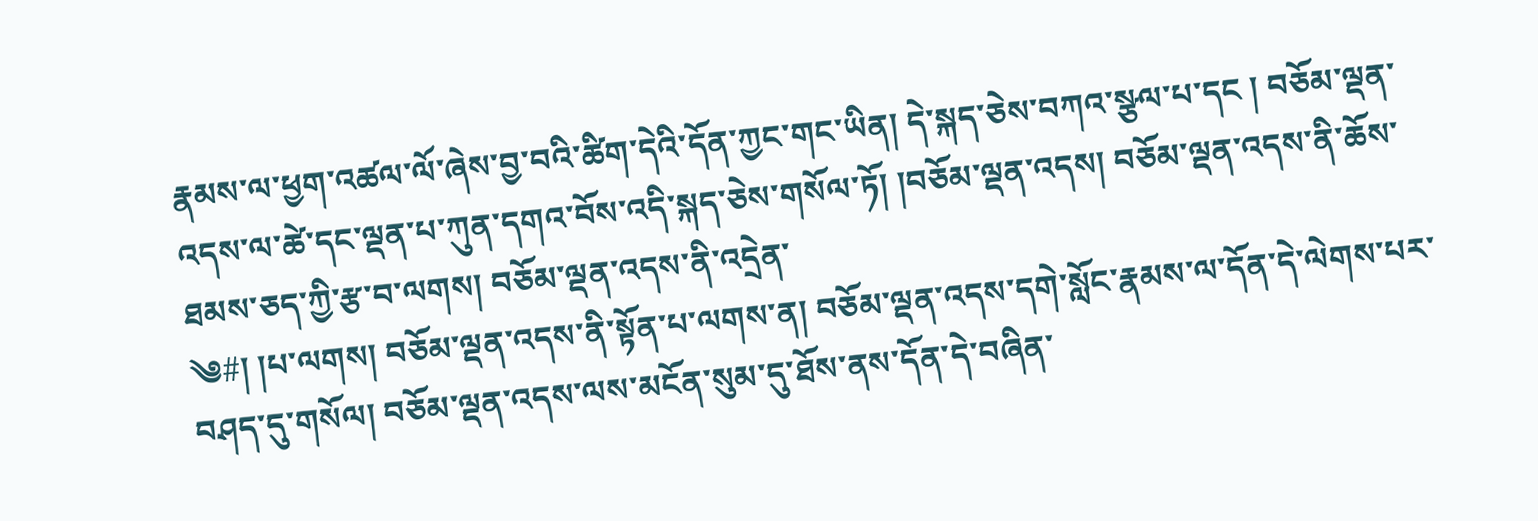རྣམས་ལ་ཕྱག་འཚལ་ལོ་ཞེས་བྱ་བའི་ཚིག་དེའི་དོན་ཀྱང་གང་ཡིན། དེ་སྐད་ཅེས་བཀའ་སྩལ་པ་དང ། བཅོམ་ལྡན་འདས་ལ་ཚེ་དང་ལྡན་པ་ཀུན་དགའ་བོས་འདི་སྐད་ཅེས་གསོལ་ཏོ། །བཅོམ་ལྡན་འདས། བཅོམ་ལྡན་འདས་ནི་ཆོས་ཐམས་ཅད་ཀྱི་རྩ་བ་ལགས། བཅོམ་ལྡན་འདས་ནི་འདྲེན་
༄#། །པ་ལགས། བཅོམ་ལྡན་འདས་ནི་སྟོན་པ་ལགས་ན། བཅོམ་ལྡན་འདས་དགེ་སློང་རྣམས་ལ་དོན་དེ་ལེགས་པར་བཤད་དུ་གསོལ། བཅོམ་ལྡན་འདས་ལས་མངོན་སུམ་དུ་ཐོས་ནས་དོན་དེ་བཞིན་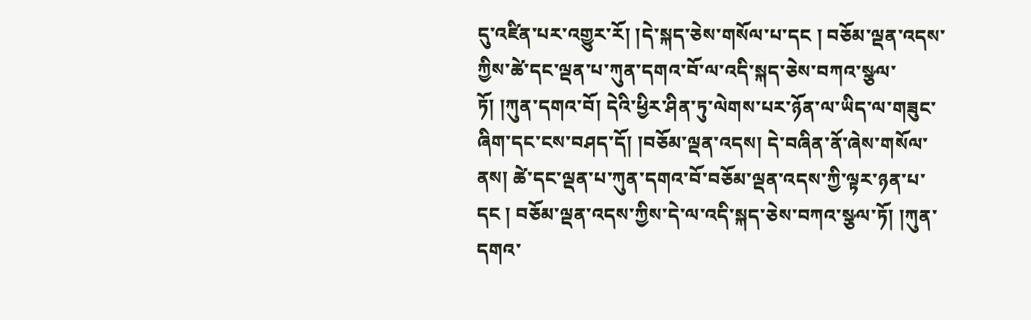དུ་འཛིན་པར་འགྱུར་རོ། །དེ་སྐད་ཅེས་གསོལ་པ་དང ། བཅོམ་ལྡན་འདས་ཀྱིས་ཚེ་དང་ལྡན་པ་ཀུན་དགའ་བོ་ལ་འདི་སྐད་ཅེས་བཀའ་སྩལ་ཏོ། །ཀུན་དགའ་བོ། དེའི་ཕྱིར་ཤིན་ཏུ་ལེགས་པར་ཉོན་ལ་ཡིད་ལ་གཟུང་ཞིག་དང་ངས་བཤད་དོ། །བཅོམ་ལྡན་འདས། དེ་བཞིན་ནོ་ཞེས་གསོལ་ནས། ཚེ་དང་ལྡན་པ་ཀུན་དགའ་བོ་བཅོམ་ལྡན་འདས་ཀྱི་ལྟར་ཉན་པ་དང ། བཅོམ་ལྡན་འདས་ཀྱིས་དེ་ལ་འདི་སྐད་ཅེས་བཀའ་སྩལ་ཏོ། །ཀུན་དགའ་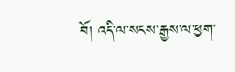བོ། འདི་ལ་སངས་རྒྱས་ལ་ཕྱག་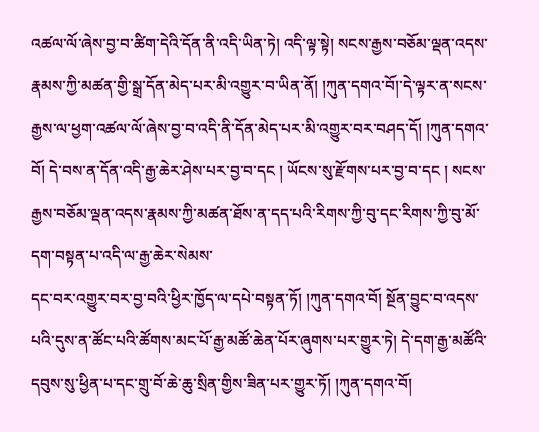འཚལ་ལོ་ཞེས་བྱ་བ་ཚིག་དེའི་དོན་ནི་འདི་ཡིན་ཏེ། འདི་ལྟ་སྟེ། སངས་རྒྱས་བཅོམ་ལྡན་འདས་རྣམས་ཀྱི་མཚན་གྱི་སྒྲ་དོན་མེད་པར་མི་འགྱུར་བ་ཡིན་ནོ། །ཀུན་དགའ་བོ།་དེ་ལྟར་ན་སངས་རྒྱས་ལ་ཕྱག་འཚལ་ལོ་ཞེས་བྱ་བ་འདི་ནི་དོན་མེད་པར་མི་འགྱུར་བར་བཤད་དོ། །ཀུན་དགའ་བོ། དེ་བས་ན་དོན་འདི་རྒྱ་ཆེར་ཤེས་པར་བྱ་བ་དང ། ཡོངས་སུ་རྫོགས་པར་བྱ་བ་དང ། སངས་རྒྱས་བཅོམ་ལྡན་འདས་རྣམས་ཀྱི་མཚན་ཐོས་ན་དད་པའི་རིགས་ཀྱི་བུ་དང་རིགས་ཀྱི་བུ་མོ་དག་བསྟན་པ་འདི་ལ་རྒྱ་ཆེར་སེམས་
དང་བར་འགྱུར་བར་བྱ་བའི་ཕྱིར་ཁྱོད་ལ་དཔེ་བསྟན་ཏོ། །ཀུན་དགའ་བོ། སྔོན་བྱུང་བ་འདས་པའི་དུས་ན་ཚོང་པའི་ཚོགས་མང་པོ་རྒྱ་མཚོ་ཆེན་པོར་ཞུགས་པར་གྱུར་ཏེ། དེ་དག་རྒྱ་མཚོའི་དབུས་སུ་ཕྱིན་པ་དང་གྲུ་བོ་ཆེ་ཆུ་སྲིན་གྱིས་ཟིན་པར་གྱུར་ཏོ། །ཀུན་དགའ་བོ།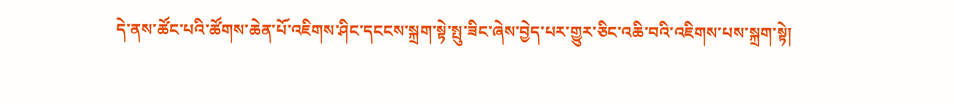དེ་ནས་ཚོང་པའི་ཚོགས་ཆེན་པོ་འཇིགས་ཤིང་དངངས་སྐྲག་སྟེ་སྤུ་ཟིང་ཞེས་བྱེད་པར་གྱུར་ཅིང་འཆི་བའི་འཇིགས་པས་སྐྲག་སྟེ།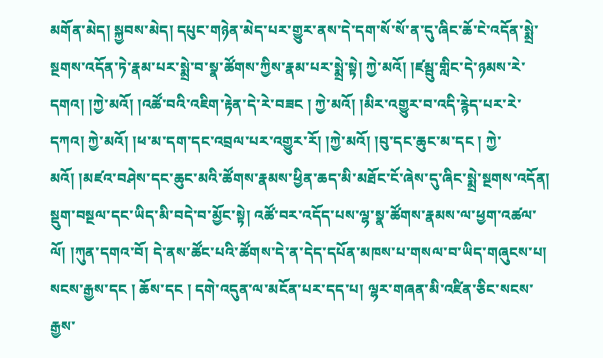མགོན་མེད། སྐྱབས་མེད། དཔུང་གཉེན་མེད་པར་གྱུར་ནས་དེ་དག་སོ་སོ་ན་དུ་ཞིང་ཆོ་ངེ་འདོན་སྨྲེ་སྔགས་འདོན་ཏེ་རྣམ་པར་སྨྲེ་བ་སྣ་ཚོགས་ཀྱིས་རྣམ་པར་སྨྲེ་སྟེ། ཀྱེ་མའོ། །ཛམྦུ་གླིང་དེ་ཉམས་རེ་དགའ། །ཀྱེ་མའོ། །འཚོ་བའི་འཇིག་རྟེན་དེ་རེ་བཟང ། ཀྱེ་མའོ། །མིར་འགྱུར་བ་འདི་རྙེད་པར་རེ་དཀའ། ཀྱེ་མའོ། །ཕ་མ་དག་དང་འབྲལ་པར་འགྱུར་རོ། །ཀྱེ་མའོ། །བུ་དང་ཆུང་མ་དང ། ཀྱེ་མའོ། །མཛའ་བཤེས་དང་ཆུང་མའི་ཚོགས་རྣམས་ཕྱིན་ཆད་མི་མཐོང་ངོ་ཞེས་དུ་ཞིང་སྨྲེ་སྔགས་འདོན། སྡུག་བསྔལ་དང་ཡིད་མི་བདེ་བ་མྱོང་སྟེ། འཚོ་བར་འདོད་པས་ལྷ་སྣ་ཚོགས་རྣམས་ལ་ཕྱག་འཚལ་ལོ། །ཀུན་དགའ་བོ། དེ་ནས་ཚོང་པའི་ཚོགས་དེ་ན་དེད་དཔོན་མཁས་པ་གསལ་བ་ཡིད་གཞུངས་པ། སངས་རྒྱས་དང ། ཆོས་དང ། དགེ་འདུན་ལ་མངོན་པར་དད་པ། ལྷར་གཞན་མི་འཛིན་ཅིང་སངས་རྒྱས་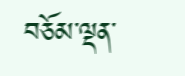བཅོམ་ལྡན་